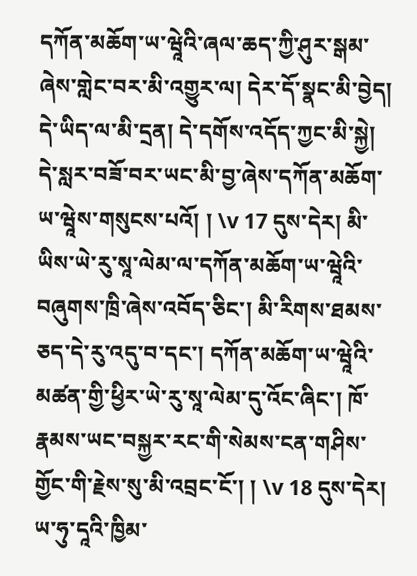དཀོན་མཆོག་ཡ་ཝཱེའི་ཞལ་ཆད་ཀྱི་ཤུར་སྒམ་ཞེས་གླེང་བར་མི་འགྱུར་ལ། དེར་དོ་སྣང་མི་བྱེད། དེ་ཡིད་ལ་མི་དྲན། དེ་དགོས་འདོད་ཀྱང་མི་སྐྱེ། དེ་སླར་བཟོ་བར་ཡང་མི་བྱ་ཞེས་དཀོན་མཆོག་ཡ་ཝཱེས་གསུངས་པའོ། ། \v 17 དུས་དེར། མི་ཡིས་ཡེ་རུ་སཱ་ལེམ་ལ་དཀོན་མཆོག་ཡ་ཝཱེའི་བཞུགས་ཁྲི་ཞེས་འབོད་ཅིང་། མི་རིགས་ཐམས་ཅད་དེ་རུ་འདུ་བ་དང་། དཀོན་མཆོག་ཡ་ཝཱེའི་མཚན་གྱི་ཕྱིར་ཡེ་རུ་སཱ་ལེམ་དུ་འོང་ཞིང་། ཁོ་རྣམས་ཡང་བསྐྱར་རང་གི་སེམས་ངན་གཤིས་གྱོང་གི་རྗེས་སུ་མི་འབྲང་ངོ་། ། \v 18 དུས་དེར། ཡ་ཧུ་དཱའི་ཁྱིམ་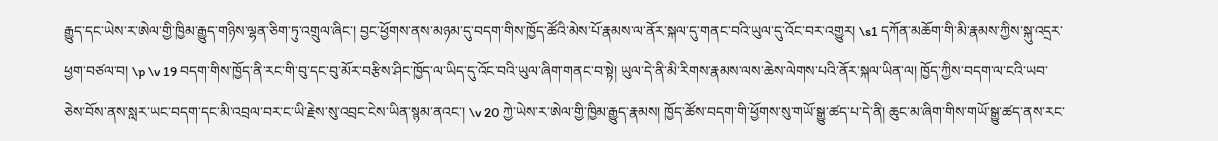རྒྱུད་དང་ཡེས་ར་ཨེལ་གྱི་ཁྱིམ་རྒྱུད་གཉིས་ལྷན་ཅིག་ཏུ་འགྲུལ་ཞིང་། བྱང་ཕྱོགས་ནས་མཉམ་དུ་བདག་གིས་ཁྱོད་ཚོའི་མེས་པོ་རྣམས་ལ་ནོར་སྐལ་དུ་གནང་བའི་ཡུལ་དུ་འོང་བར་འགྱུར། \s1 དཀོན་མཆོག་གི་མི་རྣམས་ཀྱིས་སྐུ་འདྲར་ཕྱག་བཙལ་བ། \p \v 19 བདག་གིས་ཁྱོད་ནི་རང་གི་བུ་དང་བུ་མོར་བརྩིས་ཤིང་ཁྱོད་ལ་ཡིད་དུ་འོང་བའི་ཡུལ་ཞིག་གནང་བ་སྟེ། ཡུལ་དེ་ནི་མི་རིགས་རྣམས་ལས་ཆེས་ལེགས་པའི་ནོར་སྐལ་ཡིན་ལ། ཁྱོད་ཀྱིས་བདག་ལ་ངའི་ཡབ་ཅེས་བོས་ནས་སླར་ཡང་བདག་དང་མི་འབྲལ་བར་ང་ཡི་རྗེས་སུ་འབྲང་ངེས་ཡིན་སྙམ་ནའང་། \v 20 ཀྱེ་ཡེས་ར་ཨེལ་གྱི་ཁྱིམ་རྒྱུད་རྣམས། ཁྱོད་ཚོས་བདག་གི་ཕྱོགས་སུ་གཡོ་སྒྱུ་ཚད་པ་དེ་ནི། ཆུང་མ་ཞིག་གིས་གཡོ་སྒྱུ་ཚད་ནས་རང་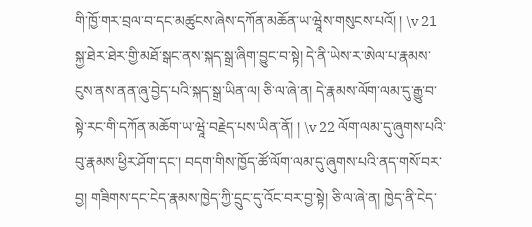གི་ཁྱོ་གར་བྲལ་བ་དང་མཚུངས་ཞེས་དཀོན་མཆོན་ཡ་ཝཱེས་གསུངས་པའོ། ། \v 21 སྐྱ་ཐེར་ཐེར་གྱི་མཐོ་སྒང་ནས་སྐད་སྒྲ་ཞིག་བྱུང་བ་སྟེ། དེ་ནི་ཡེས་ར་ཨེལ་པ་རྣམས་ངུས་ནས་ནན་ཞུ་བྱེད་པའི་སྐད་སྒྲ་ཡིན་ལ། ཅི་ལ་ཞེ་ན། དེ་རྣམས་ལོག་ལམ་དུ་རྒྱུ་བ་སྟེ་རང་གི་དཀོན་མཆོག་ཡ་ཝཱེ་བརྗེད་པས་ཡིན་ནོ། ། \v 22 ལོག་ལམ་དུ་ཞུགས་པའི་བུ་རྣམས་ཕྱིར་ཤོག་དང་། བདག་གིས་ཁྱོད་ཚོ་ལོག་ལམ་དུ་ཞུགས་པའི་ནད་གསོ་བར་བྱ། གཟིགས་དང་ངེད་རྣམས་ཁྱེད་ཀྱི་དྲུང་དུ་འོང་བར་བྱ་སྟེ། ཅི་ལ་ཞེ་ན། ཁྱེད་ནི་ངེད་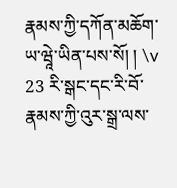རྣམས་ཀྱི་དཀོན་མཆོག་ཡ་ཝཱེ་ཡིན་པས་སོ། ། \v 23 རི་སྒང་དང་རི་བོ་རྣམས་ཀྱི་འུར་སྒྲ་ལས་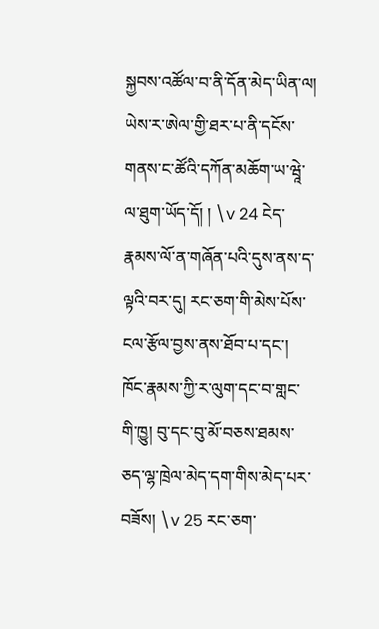སྐྱབས་འཚོལ་བ་ནི་དོན་མེད་ཡིན་ལ། ཡེས་ར་ཨེལ་གྱི་ཐར་པ་ནི་དངོས་གནས་ང་ཚོའི་དཀོན་མཆོག་ཡ་ཝཱེ་ལ་ཐུག་ཡོད་དོ། ། \v 24 ངེད་རྣམས་ལོ་ན་གཞོན་པའི་དུས་ནས་ད་ལྟའི་བར་དུ། རང་ཅག་གི་མེས་པོས་ངལ་རྩོལ་བྱས་ནས་ཐོབ་པ་དང་། ཁོང་རྣམས་ཀྱི་ར་ལུག་དང་བ་གླང་གི་ཁྱུ། བུ་དང་བུ་མོ་བཅས་ཐམས་ཅད་ལྷ་ཁྲེལ་མེད་དག་གིས་མེད་པར་བཟོས། \v 25 རང་ཅག་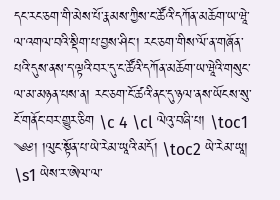དང་རང་ཅག་གི་མེས་པོ་རྣམས་ཀྱིས་ང་ཚོའི་དཀོན་མཆོག་ཡ་ཝཱེ་ལ་འགལ་བའི་སྡིག་པ་བྱས་ཤིང་། རང་ཅག་གིས་ལོ་ན་གཞོན་པའི་དུས་ནས་ད་ལྟའི་བར་དུ་ང་ཚོའི་དཀོན་མཆོག་ཡ་ཝཱེའི་གསུང་ལ་མ་མཉན་པས་ན། རང་ཅག་ངོ་ཚའི་ནང་དུ་ཉལ་ནས་ཡོངས་སུ་ངོ་གནོང་བར་གྱུར་ཅིག \c 4 \cl ལེའུ་བཞི་པ། \toc1 ༄༅། །ལུང་སྟོན་པ་ཡེ་རེམ་ཡཱའི་མདོ། \toc2 ཡེ་རེམ་ཡཱ། \s1 ཡེས་ར་ཨེལ་ལ་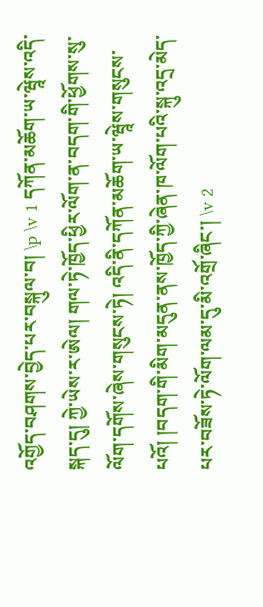འགྱོད་བཤགས་བྱེད་པར་བསྐུལ་བ། \p \v 1 དཀོན་མཆོག་ཡ་ཝཱེས་འདི་སྐད་དུ། ཀྱེ་ཡེས་ར་ཨེལ། གལ་ཏེ་ཁྱོད་ཕྱིར་ལོག་ན་བདག་གི་ཕྱོགས་སུ་ལོག་དགོས་ཞེས་གསུངས་ཏེ། འདི་ནི་དཀོན་མཆོག་ཡ་ཝཱེས་གསུངས་པའོ། །བདག་གི་མིག་མདུན་ནས་ཁྱོད་ཀྱི་ཞེན་ཁ་ལོག་པའི་སྐུ་འདྲ་མེད་པར་བཟོས་ཏེ་ལོག་ལམ་དུ་མི་འགྲོ་ཞིང་། \v 2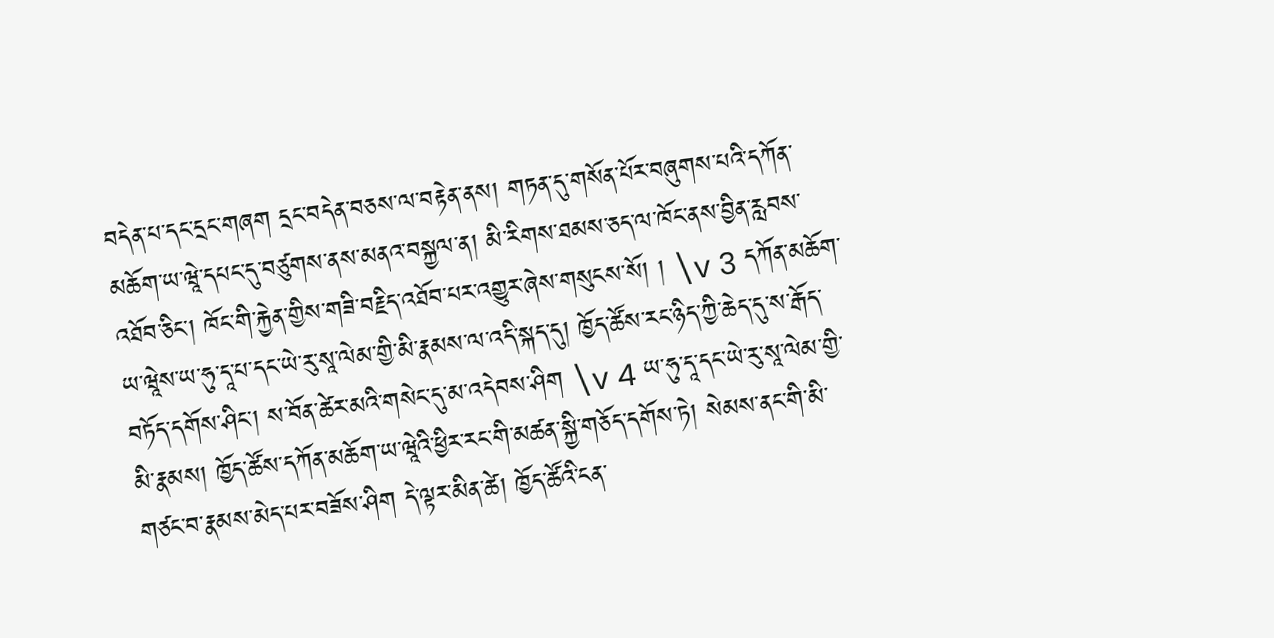བདེན་པ་དང་དྲང་གཞག དྲང་བདེན་བཅས་ལ་བརྟེན་ནས། གཏན་དུ་གསོན་པོར་བཞུགས་པའི་དཀོན་མཆོག་ཡ་ཝཱེ་དཔང་དུ་བཙུགས་ནས་མནའ་བསྐྱལ་ན། མི་རིགས་ཐམས་ཅད་ལ་ཁོང་ནས་བྱིན་རླབས་འཐོབ་ཅིང་། ཁོང་གི་རྐྱེན་གྱིས་གཟི་བརྗིད་འཐོབ་པར་འགྱུར་ཞེས་གསུངས་སོ། ། \v 3 དཀོན་མཆོག་ཡ་ཝཱེས་ཡ་ཧུ་དཱ་པ་དང་ཡེ་རུ་སཱ་ལེམ་གྱི་མི་རྣམས་ལ་འདི་སྐད་དུ། ཁྱོད་ཚོས་རང་ཉིད་ཀྱི་ཆེད་དུ་ས་རྒོད་བཏོད་དགོས་ཤིང་། ས་བོན་ཚེར་མའི་གསེང་དུ་མ་འདེབས་ཤིག \v 4 ཡ་ཧུ་དཱ་དང་ཡེ་རུ་སཱ་ལེམ་གྱི་མི་རྣམས། ཁྱོད་ཚོས་དཀོན་མཆོག་ཡ་ཝཱེའི་ཕྱིར་རང་གི་མཚན་སྐྱི་གཅོད་དགོས་ཏེ། སེམས་ནང་གི་མི་གཙང་བ་རྣམས་མེད་པར་བཟོས་ཤིག དེ་ལྟར་མིན་ཚེ། ཁྱོད་ཚོའི་ངན་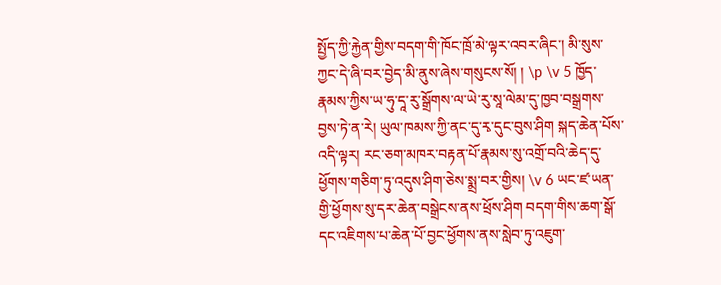སྤྱོད་ཀྱི་རྐྱེན་གྱིས་བདག་གི་ཁོང་ཁྲོ་མེ་ལྟར་འབར་ཞིང་། མི་སུས་ཀྱང་དེ་ཞི་བར་བྱེད་མི་ནུས་ཞེས་གསུངས་སོ། ། \p \v 5 ཁྱོད་རྣམས་ཀྱིས་ཡ་ཧུ་དཱ་རུ་སྒྲོགས་ལ་ཡེ་རུ་སཱ་ལེམ་དུ་ཁྱབ་བསྒྲགས་བྱས་ཏེ་ན་རེ། ཡུལ་ཁམས་ཀྱི་ནང་དུ་རྭ་དུང་བུས་ཤིག སྐད་ཆེན་པོས་འདི་ལྟར། རང་ཅག་མཁར་བརྟན་པོ་རྣམས་སུ་འགྲོ་བའི་ཆེད་དུ་ཕྱོགས་གཅིག་ཏུ་འདུས་ཤིག་ཅེས་སྨྲ་བར་གྱིས། \v 6 ཡང་ཛ་ཡན་གྱི་ཕྱོགས་སུ་དར་ཆེན་བསྒྲེངས་ནས་ཕྲོས་ཤིག བདག་གིས་ཆག་སྒོ་དང་འཇིགས་པ་ཆེན་པོ་བྱང་ཕྱོགས་ནས་སླེབ་ཏུ་འཇུག་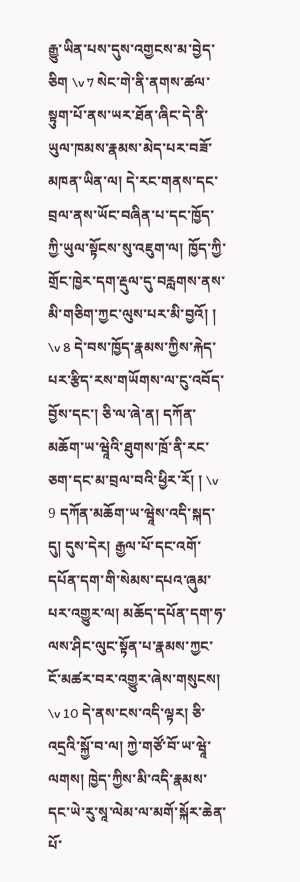རྒྱུ་ཡིན་པས་དུས་འགྱངས་མ་བྱེད་ཅིག \v 7 སེང་གེ་ནི་ནགས་ཚལ་སྟུག་པོ་ནས་ཡར་ཐོན་ཞིང་དེ་ནི་ཡུལ་ཁམས་རྣམས་མེད་པར་བཟོ་མཁན་ཡིན་ལ། དེ་རང་གནས་དང་བྲལ་ནས་ཡོང་བཞིན་པ་དང་ཁྱོད་ཀྱི་ཡུལ་སྟོངས་སུ་འཇུག་ལ། ཁྱོད་ཀྱི་གྲོང་ཁྱེར་དག་རྡུལ་དུ་བརླགས་ནས་མི་གཅིག་ཀྱང་ལུས་པར་མི་བྱའོ། ། \v 8 དེ་བས་ཁྱོད་རྣམས་ཀྱིས་རྐེད་པར་རྩིད་རས་གཡོགས་ལ་ངུ་འབོད་བྱོས་དང་། ཅི་ལ་ཞེ་ན། དཀོན་མཆོག་ཡ་ཝཱེའི་ཐུགས་ཁྲོ་ནི་རང་ཅག་དང་མ་བྲལ་བའི་ཕྱིར་རོ། ། \v 9 དཀོན་མཆོག་ཡ་ཝཱེས་འདི་སྐད་དུ། དུས་དེར། རྒྱལ་པོ་དང་འགོ་དཔོན་དག་གི་སེམས་དཔའ་ཞུམ་པར་འགྱུར་ལ། མཆོད་དཔོན་དག་ཧ་ལས་ཤིང་ལུང་སྟོན་པ་རྣམས་ཀྱང་ངོ་མཚར་བར་འགྱུར་ཞེས་གསུངས། \v 10 དེ་ནས་ངས་འདི་ལྟར། ཅི་འདྲའི་སྐྱོ་བ་ལ། ཀྱེ་གཙོ་བོ་ཡ་ཝཱེ་ལགས། ཁྱེད་ཀྱིས་མི་འདི་རྣམས་དང་ཡེ་རུ་སཱ་ལེམ་ལ་མགོ་སྐོར་ཆེན་པོ་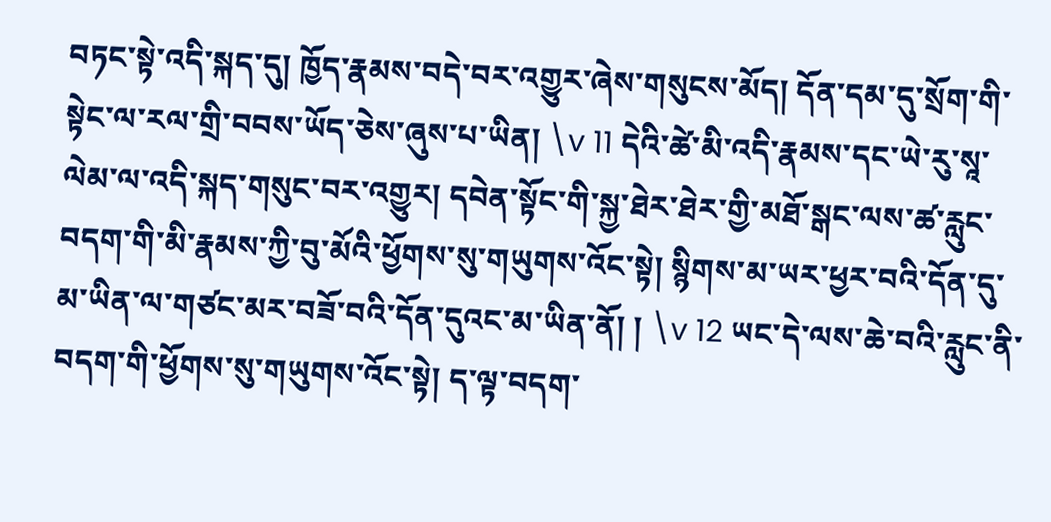བཏང་སྟེ་འདི་སྐད་དུ། ཁྱོད་རྣམས་བདེ་བར་འགྱུར་ཞེས་གསུངས་མོད། དོན་དམ་དུ་སྲོག་གི་སྟེང་ལ་རལ་གྲི་བབས་ཡོད་ཅེས་ཞུས་པ་ཡིན། \v 11 དེའི་ཚེ་མི་འདི་རྣམས་དང་ཡེ་རུ་སཱ་ལེམ་ལ་འདི་སྐད་གསུང་བར་འགྱུར། དབེན་སྟོང་གི་སྐྱ་ཐེར་ཐེར་གྱི་མཐོ་སྒང་ལས་ཚ་རླུང་བདག་གི་མི་རྣམས་ཀྱི་བུ་མོའི་ཕྱོགས་སུ་གཡུགས་འོང་སྟེ། སྙིགས་མ་ཡར་ཕྱར་བའི་དོན་དུ་མ་ཡིན་ལ་གཙང་མར་བཟོ་བའི་དོན་དུའང་མ་ཡིན་ནོ། ། \v 12 ཡང་དེ་ལས་ཆེ་བའི་རླུང་ནི་བདག་གི་ཕྱོགས་སུ་གཡུགས་འོང་སྟེ། ད་ལྟ་བདག་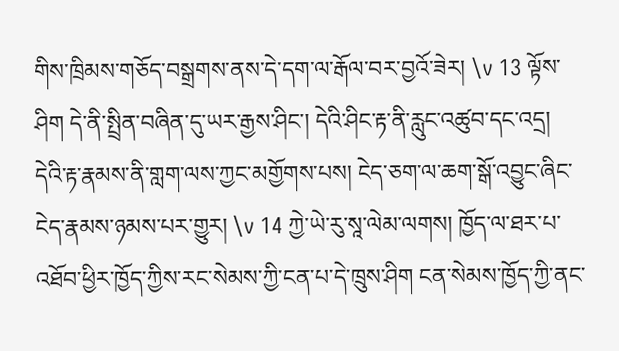གིས་ཁྲིམས་གཅོད་བསྒྲགས་ནས་དེ་དག་ལ་རྒོལ་བར་བྱའོ་ཟེར། \v 13 ལྟོས་ཤིག དེ་ནི་སྤྲིན་བཞིན་དུ་ཡར་རྒྱས་ཤིང་། དེའི་ཤིང་རྟ་ནི་རླུང་འཚུབ་དང་འདྲ། དེའི་རྟ་རྣམས་ནི་གླག་ལས་ཀྱང་མགྱོགས་པས། ངེད་ཅག་ལ་ཆག་སྒོ་འབྱུང་ཞིང་ངེད་རྣམས་ཉམས་པར་གྱུར། \v 14 ཀྱེ་ཡེ་རུ་སཱ་ལེམ་ལགས། ཁྱོད་ལ་ཐར་པ་འཐོབ་ཕྱིར་ཁྱོད་ཀྱིས་རང་སེམས་ཀྱི་ངན་པ་དེ་ཁྲུས་ཤིག ངན་སེམས་ཁྱོད་ཀྱི་ནང་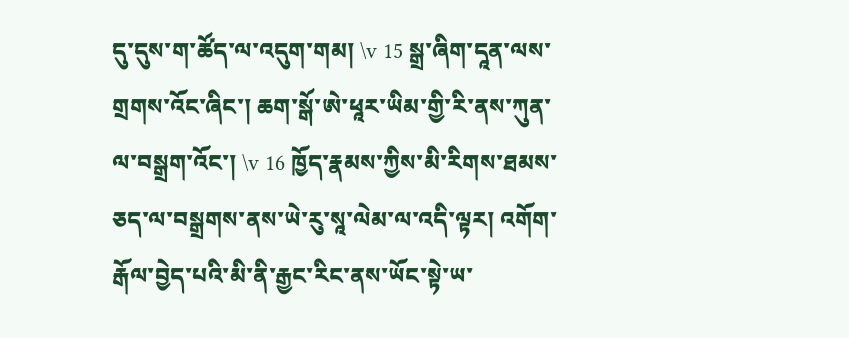དུ་དུས་ག་ཚོད་ལ་འདུག་གམ། \v 15 སྒྲ་ཞིག་དཱན་ལས་གྲགས་འོང་ཞིང་། ཆག་སྒོ་ཨེ་ཕཱར་ཡིམ་གྱི་རི་ནས་ཀུན་ལ་བསྒྲག་འོང་། \v 16 ཁྱོད་རྣམས་ཀྱིས་མི་རིགས་ཐམས་ཅད་ལ་བསྒྲགས་ནས་ཡེ་རུ་སཱ་ལེམ་ལ་འདི་ལྟར། འགོག་རྒོལ་བྱེད་པའི་མི་ནི་རྒྱང་རིང་ནས་ཡོང་སྟེ་ཡ་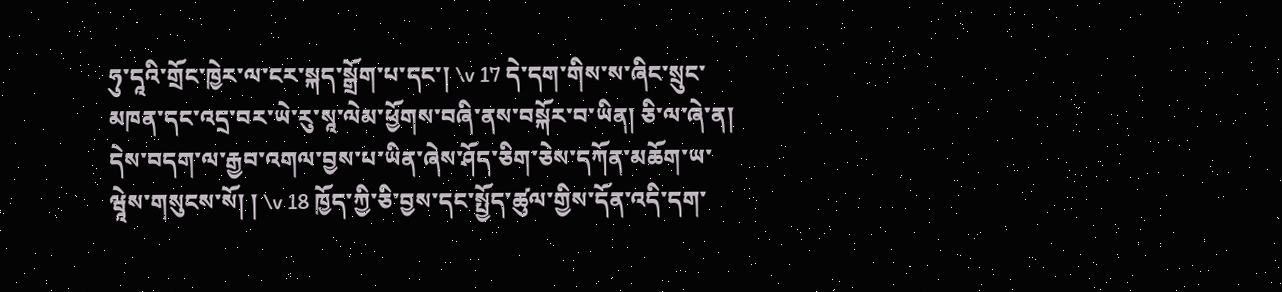ཧུ་དཱའི་གྲོང་ཁྱེར་ལ་ངར་སྐད་སྒྲོག་པ་དང་། \v 17 དེ་དག་གིས་ས་ཞིང་སྲུང་མཁན་དང་འདྲ་བར་ཡེ་རུ་སཱ་ལེམ་ཕྱོགས་བཞི་ནས་བསྐོར་བ་ཡིན། ཅི་ལ་ཞེ་ན། དེས་བདག་ལ་རྒྱབ་འགལ་བྱས་པ་ཡིན་ཞེས་ཤོད་ཅིག་ཅེས་དཀོན་མཆོག་ཡ་ཝཱེས་གསུངས་སོ། ། \v 18 ཁྱོད་ཀྱི་ཅི་བྱས་དང་སྤྱོད་ཚུལ་གྱིས་དོན་འདི་དག་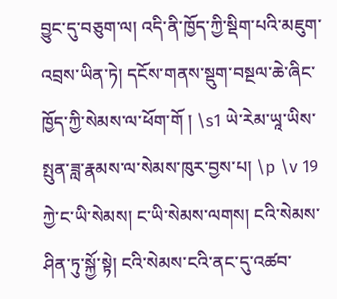བྱུང་དུ་བཅུག་ལ། འདི་ནི་ཁྱོད་ཀྱི་སྡིག་པའི་མཇུག་འབྲས་ཡིན་ཏེ། དངོས་གནས་སྡུག་བསྔལ་ཆེ་ཞིང་ཁྱོད་ཀྱི་སེམས་ལ་ཕོག་གོ ། \s1 ཡེ་རེམ་ཡཱ་ཡིས་སྤུན་ཟླ་རྣམས་ལ་སེམས་ཁུར་བྱས་པ། \p \v 19 ཀྱེ་ང་ཡི་སེམས། ང་ཡི་སེམས་ལགས། ངའི་སེམས་ཤིན་ཏུ་སྐྱོ་སྟེ། ངའི་སེམས་ངའི་ནང་དུ་འཚབ་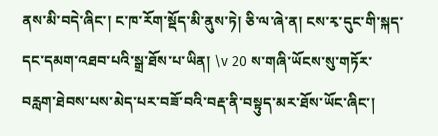ནས་མི་བདེ་ཞིང་། ང་ཁ་རོག་སྡོད་མི་ནུས་ཏེ། ཅི་ལ་ཞེ་ན། ངས་རྭ་དུང་གི་སྐད་དང་དམག་འཐབ་པའི་སྒྲ་ཐོས་པ་ཡིན། \v 20 ས་གཞི་ཡོངས་སུ་གཏོར་བརླག་ཐེབས་པས་མེད་པར་བཟོ་བའི་བརྡ་ནི་བསྟུད་མར་ཐོས་ཡོང་ཞིང་།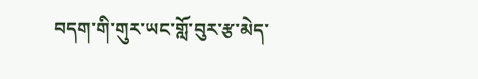བདག་གི་གུར་ཡང་གློ་བུར་རྩ་མེད་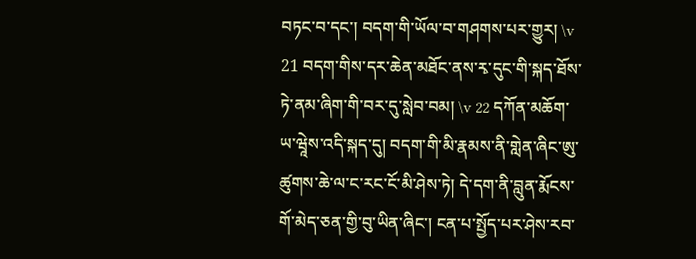བཏང་བ་དང་། བདག་གི་ཡོལ་བ་གཤགས་པར་གྱུར། \v 21 བདག་གིས་དར་ཆེན་མཐོང་ནས་རྭ་དུང་གི་སྐད་ཐོས་ཏེ་ནམ་ཞིག་གི་བར་དུ་སླེབ་བམ། \v 22 དཀོན་མཆོག་ཡ་ཝཱེས་འདི་སྐད་དུ། བདག་གི་མི་རྣམས་ནི་གླེན་ཞིང་ཨུ་ཚུགས་ཆེ་ལ་ང་རང་ངོ་མི་ཤེས་ཏེ། དེ་དག་ནི་བླུན་རྨོངས་གོ་མེད་ཅན་གྱི་བུ་ཡིན་ཞིང་། ངན་པ་སྤྱོད་པར་ཤེས་རབ་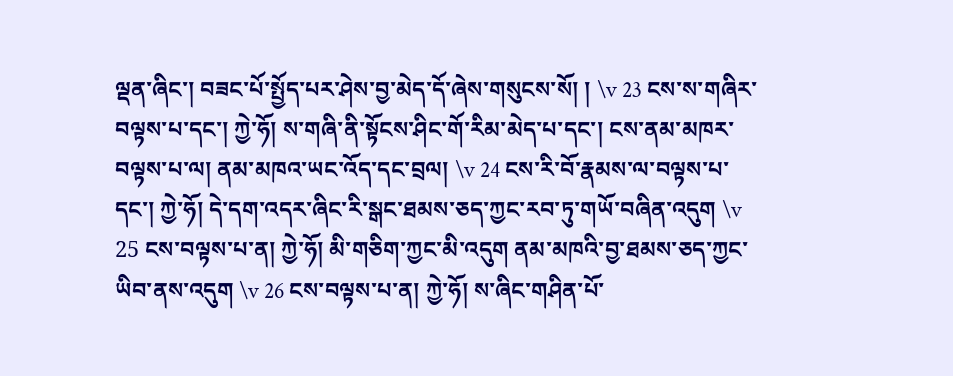ལྡན་ཞིང་། བཟང་པོ་སྤྱོད་པར་ཤེས་བྱ་མེད་དོ་ཞེས་གསུངས་སོ། ། \v 23 ངས་ས་གཞིར་བལྟས་པ་དང་། ཀྱེ་ཧོ། ས་གཞི་ནི་སྟོངས་ཤིང་གོ་རིམ་མེད་པ་དང་། ངས་ནམ་མཁར་བལྟས་པ་ལ། ནམ་མཁའ་ཡང་འོད་དང་བྲལ། \v 24 ངས་རི་བོ་རྣམས་ལ་བལྟས་པ་དང་། ཀྱེ་ཧོ། དེ་དག་འདར་ཞིང་རི་སྒང་ཐམས་ཅད་ཀྱང་རབ་ཏུ་གཡོ་བཞིན་འདུག \v 25 ངས་བལྟས་པ་ན། ཀྱེ་ཧོ། མི་གཅིག་ཀྱང་མི་འདུག ནམ་མཁའི་བྱ་ཐམས་ཅད་ཀྱང་ཡིབ་ནས་འདུག \v 26 ངས་བལྟས་པ་ན། ཀྱེ་ཧོ། ས་ཞིང་གཤིན་པོ་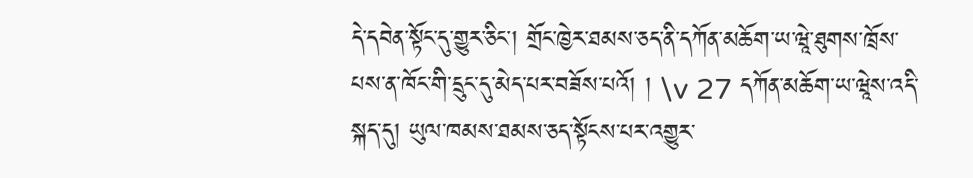དེ་དབེན་སྟོང་དུ་གྱུར་ཅིང་། གྲོང་ཁྱེར་ཐམས་ཅད་ནི་དཀོན་མཆོག་ཡ་ཝཱེ་ཐུགས་ཁྲོས་པས་ན་ཁོང་གི་དྲུང་དུ་མེད་པར་བཟོས་པའོ། ། \v 27 དཀོན་མཆོག་ཡ་ཝཱེས་འདི་སྐད་དུ། ཡུལ་ཁམས་ཐམས་ཅད་སྟོངས་པར་འགྱུར་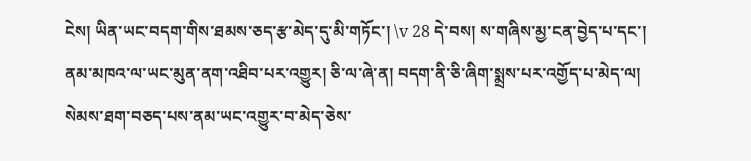ངེས། ཡིན་ཡང་བདག་གིས་ཐམས་ཅད་རྩ་མེད་དུ་མི་གཏོང་། \v 28 དེ་བས། ས་གཞིས་མྱ་ངན་བྱེད་པ་དང་། ནམ་མཁའ་ལ་ཡང་མུན་ནག་འཐིབ་པར་འགྱུར། ཅི་ལ་ཞེ་ན། བདག་ནི་ཅི་ཞིག་སྨྲས་པར་འགྱོད་པ་མེད་ལ། སེམས་ཐག་བཅད་པས་ནམ་ཡང་འགྱུར་བ་མེད་ཅེས་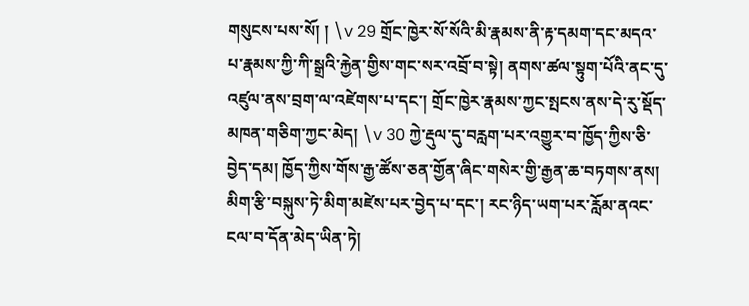གསུངས་པས་སོ། ། \v 29 གྲོང་ཁྱེར་སོ་སོའི་མི་རྣམས་ནི་རྟ་དམག་དང་མདའ་པ་རྣམས་ཀྱི་ཀི་སྒྲའི་རྐྱེན་གྱིས་གང་སར་འབྲོ་བ་སྟེ། ནགས་ཚལ་སྟུག་པོའི་ནང་དུ་འཛུལ་ནས་བྲག་ལ་འཛེགས་པ་དང་། གྲོང་ཁྱེར་རྣམས་ཀྱང་སྤངས་ནས་དེ་རུ་སྡོད་མཁན་གཅིག་ཀྱང་མེད། \v 30 ཀྱེ་རྡུལ་དུ་བརླག་པར་འགྱུར་བ་ཁྱོད་ཀྱིས་ཅི་བྱེད་དམ། ཁྱོད་ཀྱིས་གོས་རྒྱ་ཚོས་ཅན་གྱོན་ཞིང་གསེར་གྱི་རྒྱན་ཆ་བཏགས་ནས། མིག་རྩི་བསྐུས་ཏེ་མིག་མཛེས་པར་བྱེད་པ་དང་། རང་ཉིད་ཡག་པར་རློམ་ནའང་ངལ་བ་དོན་མེད་ཡིན་ཏེ།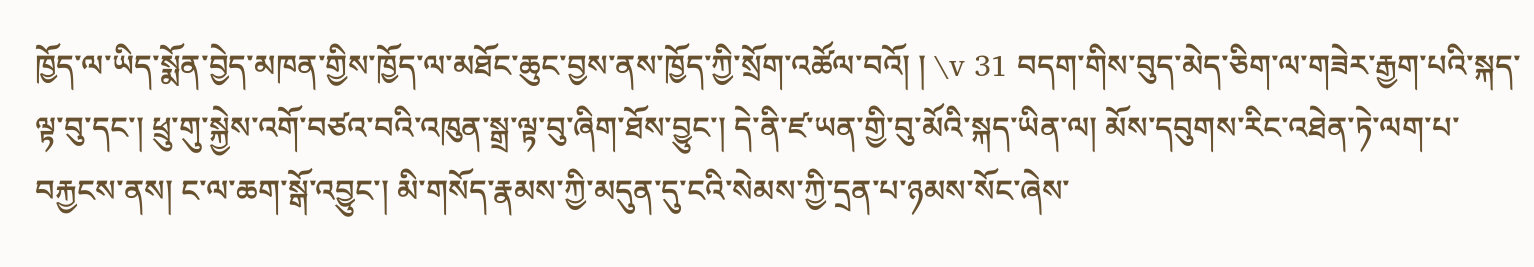ཁྱོད་ལ་ཡིད་སྨོན་བྱེད་མཁན་གྱིས་ཁྱོད་ལ་མཐོང་ཆུང་བྱས་ནས་ཁྱོད་ཀྱི་སྲོག་འཚོལ་བའོ། ། \v 31 བདག་གིས་བུད་མེད་ཅིག་ལ་གཟེར་རྒྱག་པའི་སྐད་ལྟ་བུ་དང་། ཕྲུ་གུ་སྐྱེས་འགོ་བཙའ་བའི་འཁུན་སྒྲ་ལྟ་བུ་ཞིག་ཐོས་བྱུང་། དེ་ནི་ཛ་ཡན་གྱི་བུ་མོའི་སྐད་ཡིན་ལ། མོས་དབུགས་རིང་འཐེན་ཏེ་ལག་པ་བརྐྱངས་ནས། ང་ལ་ཆག་སྒོ་འབྱུང་། མི་གསོད་རྣམས་ཀྱི་མདུན་དུ་ངའི་སེམས་ཀྱི་དྲན་པ་ཉམས་སོང་ཞེས་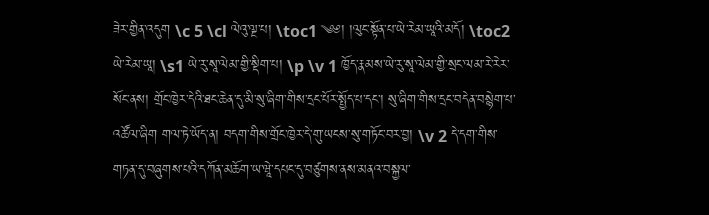ཟེར་གྱིན་འདུག \c 5 \cl ལེའུ་ལྔ་པ། \toc1 ༄༅། །ལུང་སྟོན་པ་ཡེ་རེམ་ཡཱའི་མདོ། \toc2 ཡེ་རེམ་ཡཱ། \s1 ཡེ་རུ་སཱ་ལེམ་གྱི་སྡིག་པ། \p \v 1 ཁྱོད་རྣམས་ཡེ་རུ་སཱ་ལེམ་གྱི་སྲང་ལམ་རེ་རེར་སོང་ནས། གྲོང་ཁྱེར་དེའི་ཐང་ཆེན་དུ་མི་སུ་ཞིག་གིས་དྲང་པོར་སྤྱོད་པ་དང་། སུ་ཞིག་གིས་དྲང་བདེན་བསྙེག་པ་འཚོལ་ཞིག གལ་ཏེ་ཡོད་ན། བདག་གིས་གྲོང་ཁྱེར་དེ་གུ་ཡངས་སུ་གཏོང་བར་བྱ། \v 2 དེ་དག་གིས་གཏན་དུ་བཞུགས་པའི་དཀོན་མཆོག་ཡ་ཝཱེ་དཔང་དུ་བཙུགས་ནས་མནའ་བསྐྱལ་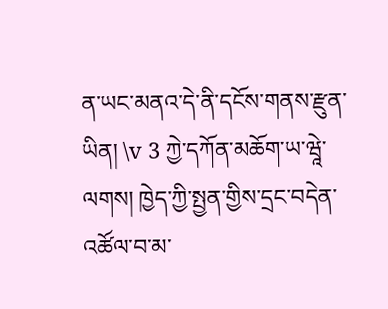ན་ཡང་མནའ་དེ་ནི་དངོས་གནས་རྫུན་ཡིན། \v 3 ཀྱེ་དཀོན་མཆོག་ཡ་ཝཱེ་ལགས། ཁྱེད་ཀྱི་སྤྱན་གྱིས་དྲང་བདེན་འཚོལ་བ་མ་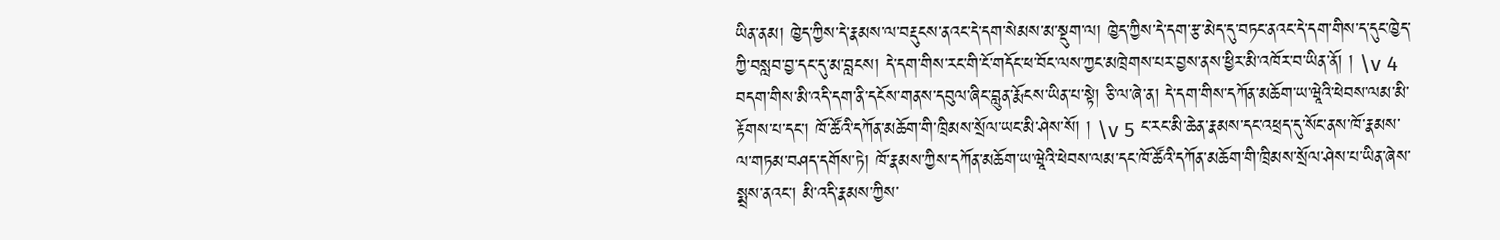ཡིན་ནམ། ཁྱེད་ཀྱིས་དེ་རྣམས་ལ་བརྡུངས་ནའང་དེ་དག་སེམས་མ་སྡུག་ལ། ཁྱེད་ཀྱིས་དེ་དག་རྩ་མེད་དུ་བཏང་ནའང་དེ་དག་གིས་ད་དུང་ཁྱེད་ཀྱི་བསླབ་བྱ་དང་དུ་མ་བླངས། དེ་དག་གིས་རང་གི་ངོ་གདོང་ཕ་བོང་ལས་ཀྱང་མཁྲེགས་པར་བྱས་ནས་ཕྱིར་མི་འཁོར་བ་ཡིན་ནོ། ། \v 4 བདག་གིས་མི་འདི་དག་ནི་དངོས་གནས་དབུལ་ཞིང་བླུན་རྨོངས་ཡིན་པ་སྟེ། ཅི་ལ་ཞེ་ན། དེ་དག་གིས་དཀོན་མཆོག་ཡ་ཝཱེའི་ཕེབས་ལམ་མི་རྟོགས་པ་དང་། ཁོ་ཚོའི་དཀོན་མཆོག་གི་ཁྲིམས་སྲོལ་ཡང་མི་ཤེས་སོ། ། \v 5 ང་རང་མི་ཆེན་རྣམས་དང་འཕྲད་དུ་སོང་ནས་ཁོ་རྣམས་ལ་གཏམ་བཤད་དགོས་ཏེ། ཁོ་རྣམས་ཀྱིས་དཀོན་མཆོག་ཡ་ཝཱེའི་ཕེབས་ལམ་དང་ཁོ་ཚོའི་དཀོན་མཆོག་གི་ཁྲིམས་སྲོལ་ཤེས་པ་ཡིན་ཞེས་སྨྲས་ནའང་། མི་འདི་རྣམས་ཀྱིས་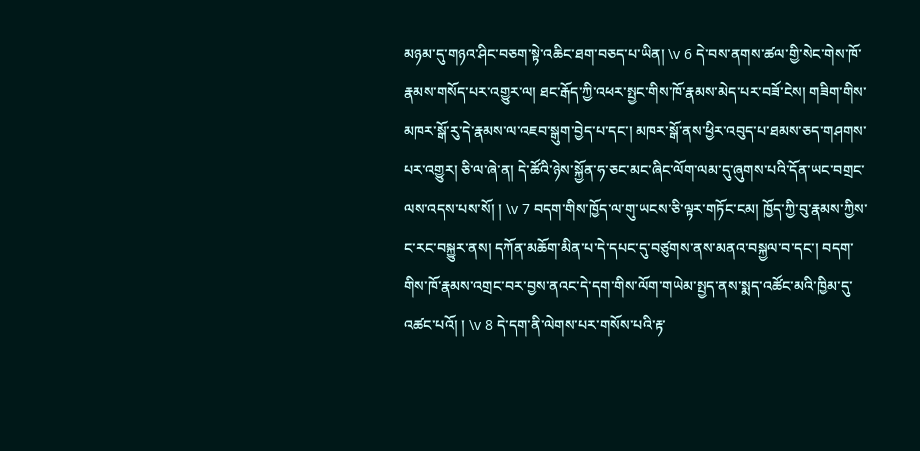མཉམ་དུ་གཉའ་ཤིང་བཅག་སྟེ་འཆིང་ཐག་བཅད་པ་ཡིན། \v 6 དེ་བས་ནགས་ཚལ་གྱི་སེང་གེས་ཁོ་རྣམས་གསོད་པར་འགྱུར་ལ། ཐང་རྒོད་ཀྱི་འཕར་སྤྱང་གིས་ཁོ་རྣམས་མེད་པར་བཟོ་ངེས། གཟིག་གིས་མཁར་སྒོ་རུ་དེ་རྣམས་ལ་འཇབ་སྒུག་བྱེད་པ་དང་། མཁར་སྒོ་ནས་ཕྱིར་འབུད་པ་ཐམས་ཅད་གཤགས་པར་འགྱུར། ཅི་ལ་ཞེ་ན། དེ་ཚོའི་ཉེས་སྐྱོན་ཧ་ཅང་མང་ཞིང་ལོག་ལམ་དུ་ཞུགས་པའི་དོན་ཡང་བགྲང་ལས་འདས་པས་སོ། ། \v 7 བདག་གིས་ཁྱོད་ལ་གུ་ཡངས་ཅི་ལྟར་གཏོང་ངམ། ཁྱོད་ཀྱི་བུ་རྣམས་ཀྱིས་ང་རང་བསྐྱུར་ནས། དཀོན་མཆོག་མིན་པ་དེ་དཔང་དུ་བཙུགས་ནས་མནའ་བསྐྱལ་བ་དང་། བདག་གིས་ཁོ་རྣམས་འགྲང་བར་བྱས་ནའང་དེ་དག་གིས་ལོག་གཡེམ་སྤྱད་ནས་སྨད་འཚོང་མའི་ཁྱིམ་དུ་འཚང་པའོ། ། \v 8 དེ་དག་ནི་ལེགས་པར་གསོས་པའི་རྟ་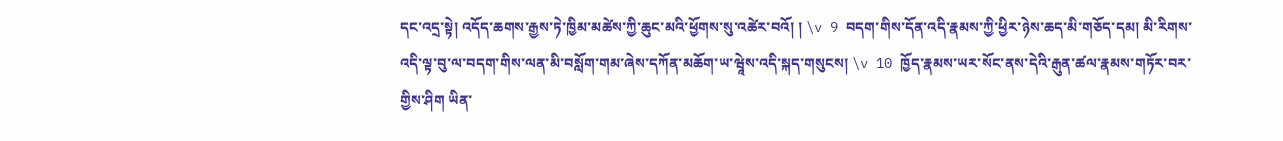དང་འདྲ་སྟེ། འདོད་ཆགས་རྒྱས་ཏེ་ཁྱིམ་མཚེས་ཀྱི་ཆུང་མའི་ཕྱོགས་སུ་འཚེར་བའོ། ། \v 9 བདག་གིས་དོན་འདི་རྣམས་ཀྱི་ཕྱིར་ཉེས་ཆད་མི་གཅོད་དམ། མི་རིགས་འདི་ལྟ་བུ་ལ་བདག་གིས་ལན་མི་བསློག་གམ་ཞེས་དཀོན་མཆོག་ཡ་ཝཱེས་འདི་སྐད་གསུངས། \v 10 ཁྱོད་རྣམས་ཡར་སོང་ནས་དེའི་རྒུན་ཚལ་རྣམས་གཏོར་བར་གྱིས་ཤིག ཡིན་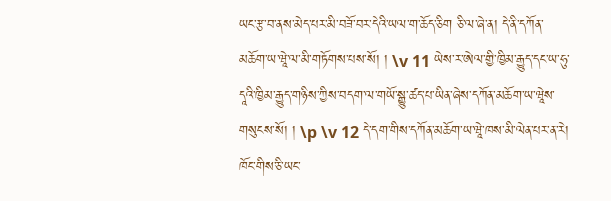ཡང་རྩ་བ་ནས་མེད་པར་མི་བཟོ་བར་དེའི་ཡལ་ག་ཆོད་ཅིག ཅི་ལ་ཞེ་ན། དེ་ནི་དཀོན་མཆོག་ཡ་ཝཱེ་ལ་མི་གཏོགས་པས་སོ། ། \v 11 ཡེས་ར་ཨེལ་གྱི་ཁྱིམ་རྒྱུད་དང་ཡ་ཧུ་དཱའི་ཁྱིམ་རྒྱུད་གཉིས་ཀྱིས་བདག་ལ་གཡོ་སྒྱུ་ཚད་པ་ཡིན་ཞེས་དཀོན་མཆོག་ཡ་ཝཱེས་གསུངས་སོ། ། \p \v 12 དེ་དག་གིས་དཀོན་མཆོག་ཡ་ཝཱེ་ཁས་མི་ལེན་པར་ན་རེ། ཁོང་གིས་ཅི་ཡང་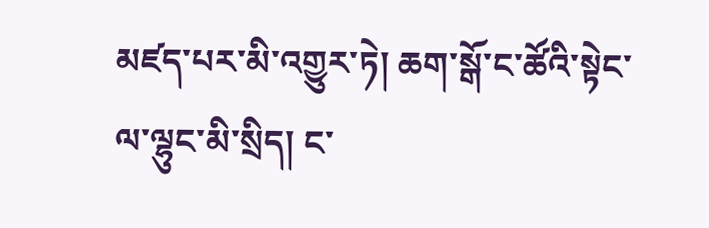མཛད་པར་མི་འགྱུར་ཏེ། ཆག་སྒོ་ང་ཚོའི་སྟེང་ལ་ལྷུང་མི་སྲིད། ང་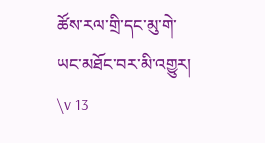ཚོས་རལ་གྲི་དང་མུ་གེ་ཡང་མཐོང་བར་མི་འགྱུར། \v 13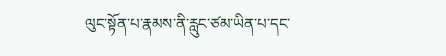ལུང་སྟོན་པ་རྣམས་ནི་རླུང་ཙམ་ཡིན་པ་དང་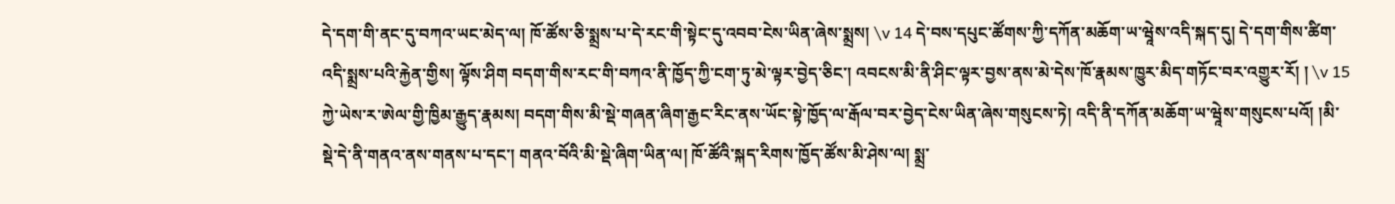དེ་དག་གི་ནང་དུ་བཀའ་ཡང་མེད་ལ། ཁོ་ཚོས་ཅི་སྨྲས་པ་དེ་རང་གི་སྟེང་དུ་འབབ་ངེས་ཡིན་ཞེས་སྨྲས། \v 14 དེ་བས་དཔུང་ཚོགས་ཀྱི་དཀོན་མཆོག་ཡ་ཝཱེས་འདི་སྐད་དུ། དེ་དག་གིས་ཚིག་འདི་སྨྲས་པའི་རྐྱེན་གྱིས། ལྟོས་ཤིག བདག་གིས་རང་གི་བཀའ་ནི་ཁྱོད་ཀྱི་ངག་ཏུ་མེ་ལྟར་བྱེད་ཅིང་། འབངས་མི་ནི་ཤིང་ལྟར་བྱས་ནས་མེ་དེས་ཁོ་རྣམས་ཁྱུར་མིད་གཏོང་བར་འགྱུར་རོ། ། \v 15 ཀྱེ་ཡེས་ར་ཨེལ་གྱི་ཁྱིམ་རྒྱུད་རྣམས། བདག་གིས་མི་སྡེ་གཞན་ཞིག་རྒྱང་རིང་ནས་ཡོང་སྟེ་ཁྱོད་ལ་རྒོལ་བར་བྱེད་ངེས་ཡིན་ཞེས་གསུངས་ཏེ། འདི་ནི་དཀོན་མཆོག་ཡ་ཝཱེས་གསུངས་པའོ། །མི་སྡེ་དེ་ནི་གནའ་ནས་གནས་པ་དང་། གནའ་བོའི་མི་སྡེ་ཞིག་ཡིན་ལ། ཁོ་ཚོའི་སྐད་རིགས་ཁྱོད་ཚོས་མི་ཤེས་ལ། སྨྲ་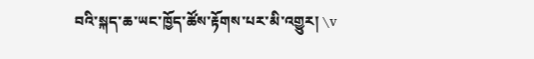བའི་སྐད་ཆ་ཡང་ཁྱོད་ཚོས་རྟོགས་པར་མི་འགྱུར། \v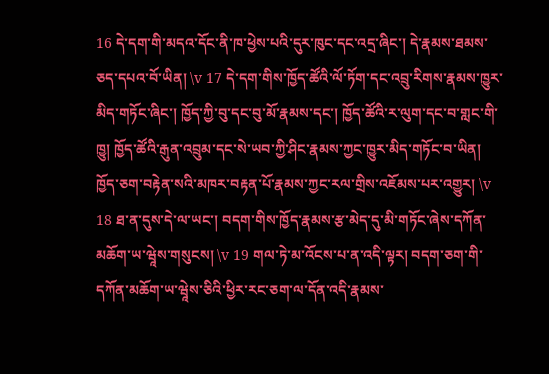16 དེ་དག་གི་མདའ་དོང་ནི་ཁ་ཕྱེས་པའི་དུར་ཁུང་དང་འདྲ་ཞིང་། དེ་རྣམས་ཐམས་ཅད་དཔའ་བོ་ཡིན། \v 17 དེ་དག་གིས་ཁྱོད་ཚོའི་ལོ་ཏོག་དང་འབྲུ་རིགས་རྣམས་ཁྱུར་མིད་གཏོང་ཞིང་། ཁྱོད་ཀྱི་བུ་དང་བུ་མོ་རྣམས་དང་། ཁྱོད་ཚོའི་ར་ལུག་དང་བ་གླང་གི་ཁྱུ། ཁྱོད་ཚོའི་རྒུན་འབྲུམ་དང་སེ་ཡབ་ཀྱི་ཤིང་རྣམས་ཀྱང་ཁྱུར་མིད་གཏོང་བ་ཡིན། ཁྱོད་ཅག་བརྟེན་སའི་མཁར་བརྟན་པོ་རྣམས་ཀྱང་རལ་གྲིས་འཇོམས་པར་འགྱུར། \v 18 ཐ་ན་དུས་དེ་ལ་ཡང་། བདག་གིས་ཁྱོད་རྣམས་རྩ་མེད་དུ་མི་གཏོང་ཞེས་དཀོན་མཆོག་ཡ་ཝཱེས་གསུངས། \v 19 གལ་ཏེ་མ་འོངས་པ་ན་འདི་ལྟར། བདག་ཅག་གི་དཀོན་མཆོག་ཡ་ཝཱེས་ཅིའི་ཕྱིར་རང་ཅག་ལ་དོན་འདི་རྣམས་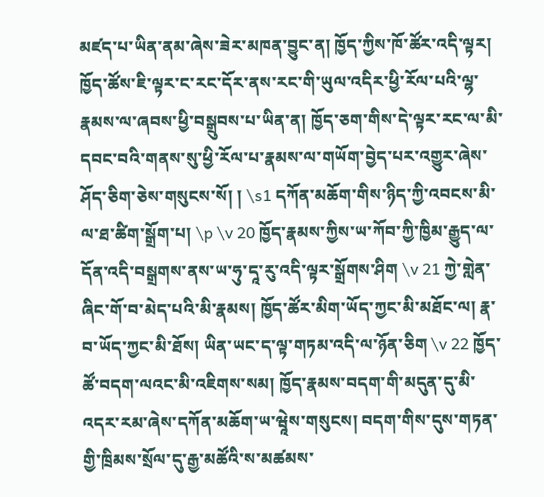མཛད་པ་ཡིན་ནམ་ཞེས་ཟེར་མཁན་བྱུང་ན། ཁྱོད་ཀྱིས་ཁོ་ཚོར་འདི་ལྟར། ཁྱོད་ཚོས་ཇི་ལྟར་ང་རང་དོར་ནས་རང་གི་ཡུལ་འདིར་ཕྱི་རོལ་པའི་ལྷ་རྣམས་ལ་ཞབས་ཕྱི་བསྒྲུབས་པ་ཡིན་ན། ཁྱོད་ཅག་གིས་དེ་ལྟར་རང་ལ་མི་དབང་བའི་གནས་སུ་ཕྱི་རོལ་པ་རྣམས་ལ་གཡོག་བྱེད་པར་འགྱུར་ཞེས་ཤོད་ཅིག་ཅེས་གསུངས་སོ། ། \s1 དཀོན་མཆོག་གིས་ཉིད་ཀྱི་འབངས་མི་ལ་ཐ་ཚིག་སྒྲོག་པ། \p \v 20 ཁྱོད་རྣམས་ཀྱིས་ཡ་ཀོབ་ཀྱི་ཁྱིམ་རྒྱུད་ལ་དོན་འདི་བསྒྲགས་ནས་ཡ་ཧུ་དཱ་རུ་འདི་ལྟར་སྒྲོགས་ཤིག \v 21 ཀྱེ་གླེན་ཞིང་གོ་བ་མེད་པའི་མི་རྣམས། ཁྱོད་ཚོར་མིག་ཡོད་ཀྱང་མི་མཐོང་ལ། རྣ་བ་ཡོད་ཀྱང་མི་ཐོས། ཡིན་ཡང་ད་ལྟ་གཏམ་འདི་ལ་ཉོན་ཅིག \v 22 ཁྱོད་ཚོ་བདག་ལའང་མི་འཇིགས་སམ། ཁྱོད་རྣམས་བདག་གི་མདུན་དུ་མི་འདར་རམ་ཞེས་དཀོན་མཆོག་ཡ་ཝཱེས་གསུངས། བདག་གིས་དུས་གཏན་གྱི་ཁྲིམས་སྲོལ་དུ་རྒྱ་མཚོའི་ས་མཚམས་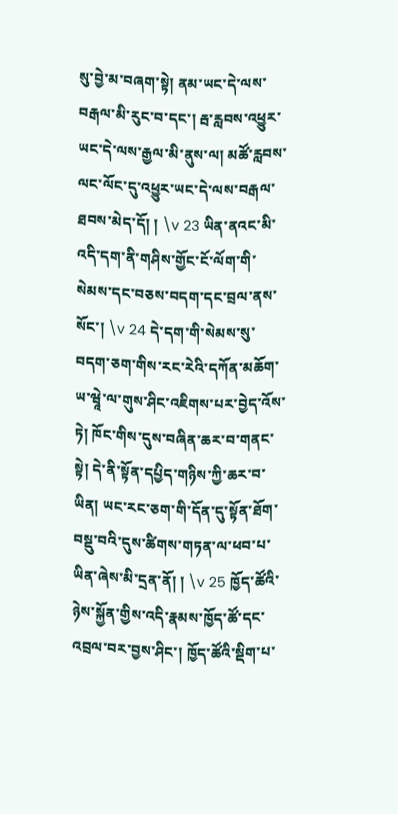སུ་བྱེ་མ་བཞག་སྟེ། ནམ་ཡང་དེ་ལས་བརྒལ་མི་རུང་བ་དང་། རྦ་རླབས་འཕྱུར་ཡང་དེ་ལས་རྒྱལ་མི་ནུས་ལ། མཚོ་རླབས་ལང་ལོང་དུ་འཕྱུར་ཡང་དེ་ལས་བརྒལ་ཐབས་མེད་དོ། ། \v 23 ཡིན་ནའང་མི་འདི་དག་ནི་གཤིས་གྱོང་ངོ་ལོག་གི་སེམས་དང་བཅས་བདག་དང་བྲལ་ནས་སོང་། \v 24 དེ་དག་གི་སེམས་སུ་བདག་ཅག་གིས་རང་རེའི་དཀོན་མཆོག་ཡ་ཝཱེ་ལ་གུས་ཤིང་འཇིགས་པར་བྱེད་འོས་ཏེ། ཁོང་གིས་དུས་བཞིན་ཆར་བ་གནང་སྟེ། དེ་ནི་སྟོན་དཔྱིད་གཉིས་ཀྱི་ཆར་བ་ཡིན། ཡང་རང་ཅག་གི་དོན་དུ་སྟོན་ཐོག་བསྡུ་བའི་དུས་ཚིགས་གཏན་ལ་ཕབ་པ་ཡིན་ཞེས་མི་དྲན་ནོ། ། \v 25 ཁྱོད་ཚོའི་ཉེས་སྐྱོན་གྱིས་འདི་རྣམས་ཁྱོད་ཚོ་དང་འབྲལ་བར་བྱས་ཤིང་། ཁྱོད་ཚོའི་སྡིག་པ་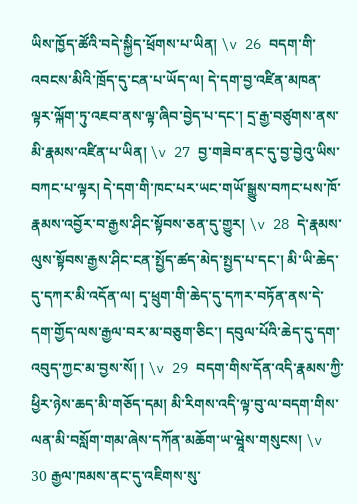ཡིས་ཁྱོད་ཚོའི་བདེ་སྐྱིད་ཕྲོགས་པ་ཡིན། \v 26 བདག་གི་འབངས་མིའི་ཁྲོད་དུ་ངན་པ་ཡོད་ལ། དེ་དག་བྱ་འཛིན་མཁན་ལྟར་ལྐོག་ཏུ་འཇབ་ནས་ལྟ་ཞིབ་བྱེད་པ་དང་། དྲ་རྒྱ་བཙུགས་ནས་མི་རྣམས་འཛིན་པ་ཡིན། \v 27 བྱ་གཟེབ་ནང་དུ་བྱ་བྱེའུ་ཡིས་བཀང་པ་ལྟར། དེ་དག་གི་ཁང་པར་ཡང་གཡོ་སྒྱུས་བཀང་པས་ཁོ་རྣམས་འབྱོར་བ་རྒྱས་ཤིང་སྟོབས་ཅན་དུ་གྱུར། \v 28 དེ་རྣམས་ལུས་སྟོབས་རྒྱས་ཤིང་ངན་སྤྱོད་ཚད་མེད་སྤྱད་པ་དང་། མི་ཡི་ཆེད་དུ་དཀར་མི་འདོན་ལ། དྭ་ཕྲུག་གི་ཆེད་དུ་དཀར་བཏོན་ནས་དེ་དག་གྱོད་ལས་རྒྱལ་བར་མ་བཅུག་ཅིང་། དབུལ་པོའི་ཆེད་དུ་དག་འབུད་ཀྱང་མ་བྱས་སོ། ། \v 29 བདག་གིས་དོན་འདི་རྣམས་ཀྱི་ཕྱིར་ཉེས་ཆད་མི་གཅོད་དམ། མི་རིགས་འདི་ལྟ་བུ་ལ་བདག་གིས་ལན་མི་བསློག་གམ་ཞེས་དཀོན་མཆོག་ཡ་ཝཱེས་གསུངས། \v 30 རྒྱལ་ཁམས་ནང་དུ་འཇིགས་སུ་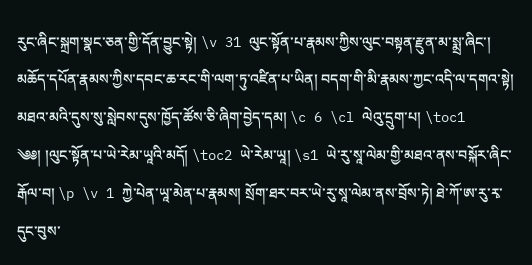རུང་ཞིང་སྐྲག་སྣང་ཅན་གྱི་དོན་བྱུང་སྟེ། \v 31 ལུང་སྟོན་པ་རྣམས་ཀྱིས་ལུང་བསྟན་རྫུན་མ་སྨྲ་ཞིང་། མཆོད་དཔོན་རྣམས་ཀྱིས་དབང་ཆ་རང་གི་ལག་ཏུ་འཛིན་པ་ཡིན། བདག་གི་མི་རྣམས་ཀྱང་འདི་ལ་དགའ་སྟེ། མཐའ་མའི་དུས་སུ་སླེབས་དུས་ཁྱོད་ཚོས་ཅི་ཞིག་བྱེད་དམ། \c 6 \cl ལེའུ་དྲུག་པ། \toc1 ༄༅། །ལུང་སྟོན་པ་ཡེ་རེམ་ཡཱའི་མདོ། \toc2 ཡེ་རེམ་ཡཱ། \s1 ཡེ་རུ་སཱ་ལེམ་གྱི་མཐའ་ནས་བསྐོར་ཞིང་རྒོལ་བ། \p \v 1 ཀྱེ་པེན་ཡཱ་མེན་པ་རྣམས། སྲོག་ཐར་བར་ཡེ་རུ་སཱ་ལེམ་ནས་བྲོས་ཏེ། ཐེ་ཀོ་ཨ་རུ་རྭ་དུང་བུས་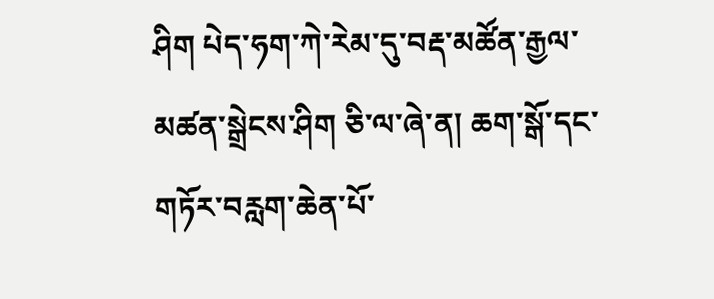ཤིག པེད་ཧག་ཀེ་རེམ་དུ་བརྡ་མཚོན་རྒྱལ་མཚན་སྒྲེངས་ཤིག ཅི་ལ་ཞེ་ན། ཆག་སྒོ་དང་གཏོར་བརླག་ཆེན་པོ་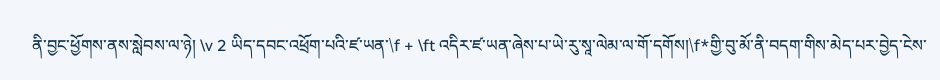ནི་བྱང་ཕྱོགས་ནས་སླེབས་ལ་ཉེ། \v 2 ཡིད་དབང་འཕྲོག་པའི་ཛ་ཡན་\f + \ft འདིར་ཛ་ཡན་ཞེས་པ་ཡེ་རུ་སཱ་ལེམ་ལ་གོ་དགོས།\f*གྱི་བུ་མོ་ནི་བདག་གིས་མེད་པར་བྱེད་ངེས་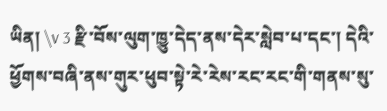ཡིན། \v 3 རྫི་བོས་ལུག་ཁྱུ་དེད་ནས་དེར་སླེབ་པ་དང་། དེའི་ཕྱོགས་བཞི་ནས་གུར་ཕུབ་སྟེ་རེ་རེས་རང་རང་གི་གནས་སུ་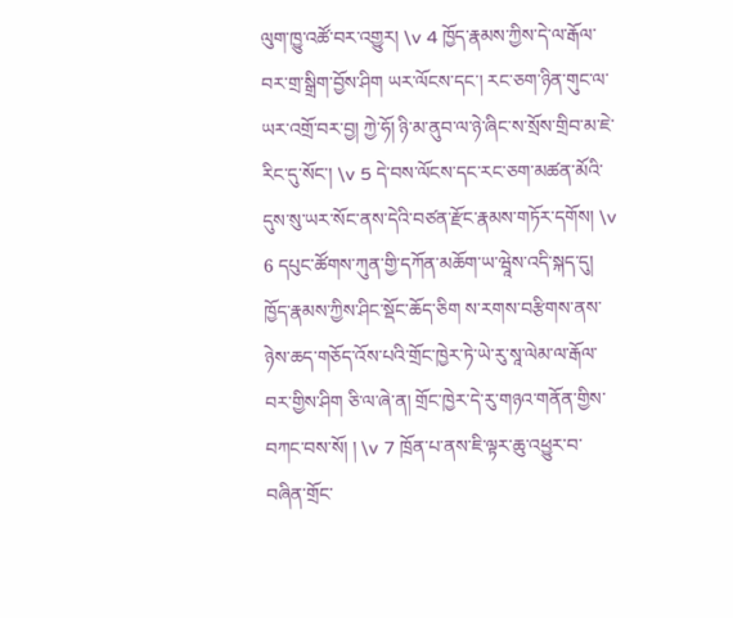ལུག་ཁྱུ་འཚོ་བར་འགྱུར། \v 4 ཁྱོད་རྣམས་ཀྱིས་དེ་ལ་རྒོལ་བར་གྲ་སྒྲིག་བྱོས་ཤིག ཡར་ལོངས་དང་། རང་ཅག་ཉིན་གུང་ལ་ཡར་འགྲོ་བར་བྱ། ཀྱེ་ཧོ། ཉི་མ་ནུབ་ལ་ཉེ་ཞིང་ས་སྲོས་གྲིབ་མ་ཇེ་རིང་དུ་སོང་། \v 5 དེ་བས་ལོངས་དང་རང་ཅག་མཚན་མོའི་དུས་སུ་ཡར་སོང་ནས་དེའི་བཙན་རྫོང་རྣམས་གཏོར་དགོས། \v 6 དཔུང་ཚོགས་ཀུན་གྱི་དཀོན་མཆོག་ཡ་ཝཱེས་འདི་སྐད་དུ། ཁྱོད་རྣམས་ཀྱིས་ཤིང་སྡོང་ཆོད་ཅིག ས་རགས་བརྩིགས་ནས་ཉེས་ཆད་གཅོད་འོས་པའི་གྲོང་ཁྱེར་ཏེ་ཡེ་རུ་སཱ་ལེམ་ལ་རྒོལ་བར་གྱིས་ཤིག ཅི་ལ་ཞེ་ན། གྲོང་ཁྱེར་དེ་རུ་གཉའ་གནོན་གྱིས་བཀང་བས་སོ། ། \v 7 ཁྲོན་པ་ནས་ཇི་ལྟར་ཆུ་འཕྱུར་བ་བཞིན་གྲོང་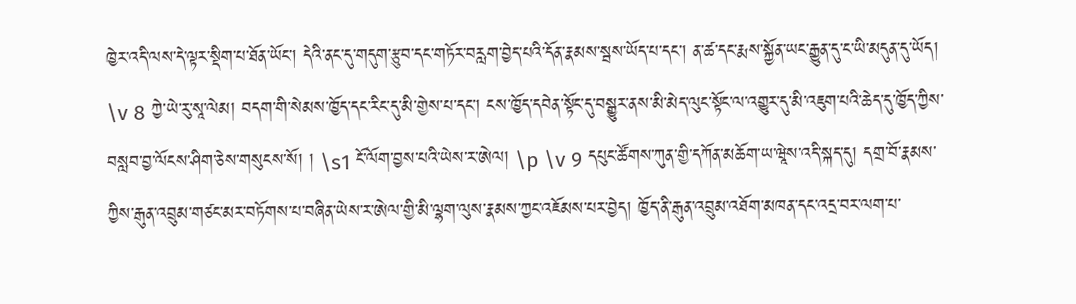ཁྱེར་འདི་ལས་དེ་ལྟར་སྡིག་པ་ཐོན་ཡོང་། དེའི་ནང་དུ་གདུག་རྩུབ་དང་གཏོར་བརླག་བྱེད་པའི་དོན་རྣམས་སྦས་ཡོད་པ་དང་། ན་ཚ་དང་རྨས་སྐྱོན་ཡང་རྒྱུན་དུ་ང་ཡི་མདུན་དུ་ཡོད། \v 8 ཀྱེ་ཡེ་རུ་སཱ་ལེམ། བདག་གི་སེམས་ཁྱོད་དང་རིང་དུ་མི་གྱེས་པ་དང་། ངས་ཁྱོད་དབེན་སྟོང་དུ་བསྒྱུར་ནས་མི་མེད་ལུང་སྟོང་ལ་འགྱུར་དུ་མི་འཇུག་པའི་ཆེད་དུ་ཁྱོད་ཀྱིས་བསླབ་བྱ་ལོངས་ཤིག་ཅེས་གསུངས་སོ། ། \s1 ངོ་ལོག་བྱས་པའི་ཡེས་ར་ཨེལ། \p \v 9 དཔུང་ཚོགས་ཀུན་གྱི་དཀོན་མཆོག་ཡ་ཝཱེས་འདི་སྐད་དུ། དགྲ་བོ་རྣམས་ཀྱིས་རྒུན་འབྲུམ་གཙང་མར་བཏོགས་པ་བཞིན་ཡེས་ར་ཨེལ་གྱི་མི་ལྷག་ལུས་རྣམས་ཀྱང་འཇོམས་པར་བྱེད། ཁྱོད་ནི་རྒུན་འབྲུམ་འཐོག་མཁན་དང་འདྲ་བར་ལག་པ་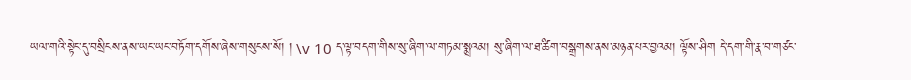ཡལ་གའི་སྟེང་དུ་བསྲིངས་ནས་ཡང་ཡང་བཏོག་དགོས་ཞེས་གསུངས་སོ། ། \v 10 ད་ལྟ་བདག་གིས་སུ་ཞིག་ལ་གཏམ་སྨྲའམ། སུ་ཞིག་ལ་ཐ་ཚིག་བསྒྲགས་ནས་མཉན་པར་བྱའམ། ལྟོས་ཤིག དེ་དག་གི་རྣ་བ་གཙང་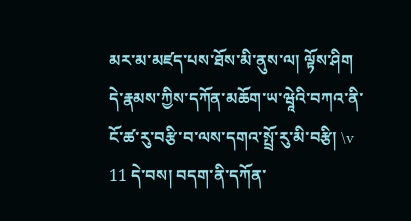མར་མ་མཛད་པས་ཐོས་མི་ནུས་ལ། ལྟོས་ཤིག དེ་རྣམས་ཀྱིས་དཀོན་མཆོག་ཡ་ཝཱེའི་བཀའ་ནི་ངོ་ཚ་རུ་བརྩི་བ་ལས་དགའ་སྤྲོ་རུ་མི་བརྩི། \v 11 དེ་བས། བདག་ནི་དཀོན་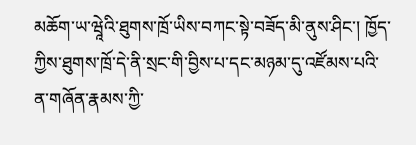མཆོག་ཡ་ཝཱེའི་ཐུགས་ཁྲོ་ཡིས་བཀང་སྟེ་བཟོད་མི་ནུས་ཤིང་། ཁྱོད་ཀྱིས་ཐུགས་ཁྲོ་དེ་ནི་སྲང་གི་བྱིས་པ་དང་མཉམ་དུ་འཛོམས་པའི་ན་གཞོན་རྣམས་ཀྱི་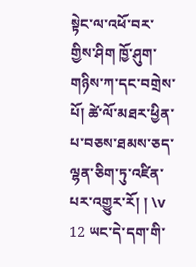སྟེང་ལ་འཕོ་བར་གྱིས་ཤིག ཁྱོ་ཤུག་གཉིས་ཀ་དང་བགྲེས་པོ། ཚེ་ལོ་མཐར་ཕྱིན་པ་བཅས་ཐམས་ཅད་ལྷན་ཅིག་ཏུ་འཛིན་པར་འགྱུར་རོ། ། \v 12 ཡང་དེ་དག་གི་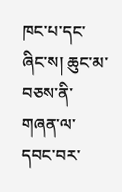ཁང་པ་དང་ཞིང་ས། ཆུང་མ་བཅས་ནི་གཞན་ལ་དབང་བར་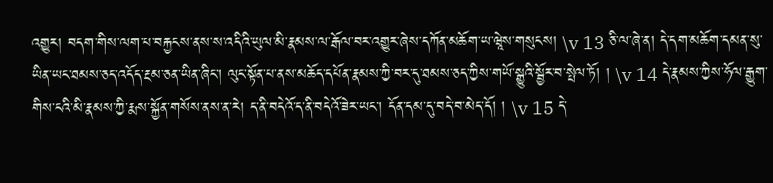འགྱུར། བདག་གིས་ལག་པ་བརྐྱངས་ནས་ས་འདིའི་ཡུལ་མི་རྣམས་ལ་རྒོལ་བར་འགྱུར་ཞེས་དཀོན་མཆོག་ཡ་ཝཱེས་གསུངས། \v 13 ཅི་ལ་ཞེ་ན། དེ་དག་མཆོག་དམན་སུ་ཡིན་ཡང་ཐམས་ཅད་འདོད་རྔམ་ཅན་ཡིན་ཞིང་། ལུང་སྟོན་པ་ནས་མཆོད་དཔོན་རྣམས་ཀྱི་བར་དུ་ཐམས་ཅད་ཀྱིས་གཡོ་སྒྱུའི་སྦྱོར་བ་སྤེལ་ཏོ། ། \v 14 དེ་རྣམས་ཀྱིས་ཧོལ་རྒྱུག་གིས་ངའི་མི་རྣམས་ཀྱི་རྨས་སྐྱོན་གསོས་ནས་ན་རེ། ད་ནི་བདེའོ་ད་ནི་བདེའོ་ཟེར་ཡང་། དོན་དམ་དུ་བདེ་བ་མེད་དོ། ། \v 15 དེ་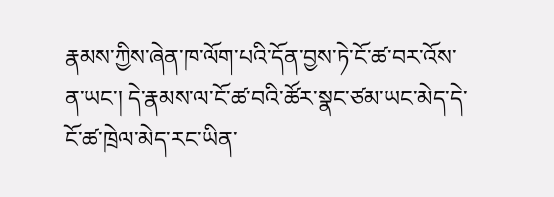རྣམས་ཀྱིས་ཞེན་ཁ་ལོག་པའི་དོན་བྱས་ཏེ་ངོ་ཚ་བར་འོས་ན་ཡང་། དེ་རྣམས་ལ་ངོ་ཚ་བའི་ཚོར་སྣང་ཙམ་ཡང་མེད་དེ་ངོ་ཚ་ཁྲེལ་མེད་རང་ཡིན་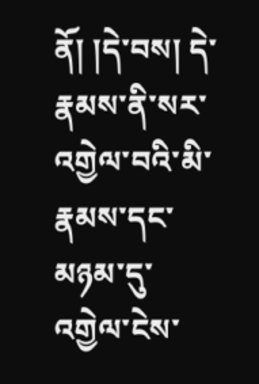ནོ། །དེ་བས། དེ་རྣམས་ནི་སར་འགྱེལ་བའི་མི་རྣམས་དང་མཉམ་དུ་འགྱེལ་ངེས་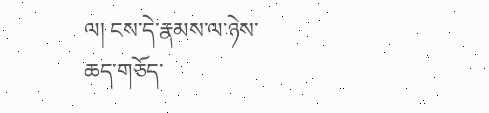ལ། ངས་དེ་རྣམས་ལ་ཉེས་ཆད་གཅོད་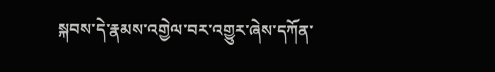སྐབས་དེ་རྣམས་འགྱེལ་བར་འགྱུར་ཞེས་དཀོན་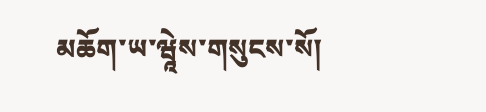མཆོག་ཡ་ཝཱེས་གསུངས་སོ།